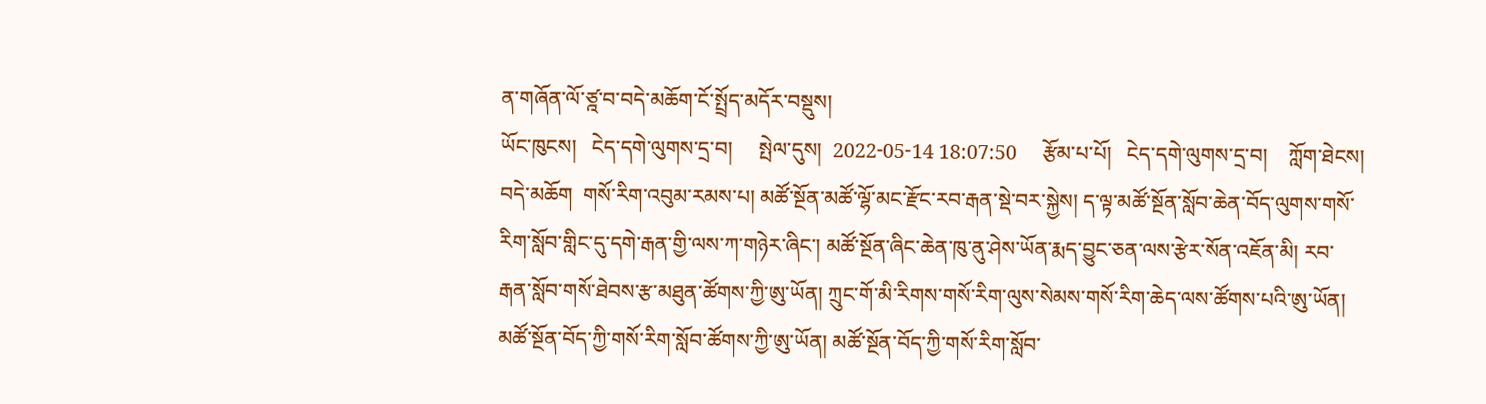ན་གཞོན་ལོ་ཙྰ་བ་བདེ་མཆོག་ངོ་སྤྲོད་མདོར་བསྡུས།
ཡོང་ཁུངས།   ངེད་དགེ་ལུགས་དྲ་བ།     སྤེལ་དུས།  2022-05-14 18:07:50     རྩོམ་པ་པོ།   ངེད་དགེ་ལུགས་དྲ་བ།    ཀློག་ཐེངས།
བདེ་མཆོག  གསོ་རིག་འབུམ་རམས་པ། མཚོ་སྔོན་མཚོ་ལྷོ་མང་རྫོང་རབ་རྒན་སྡེ་བར་སྐྱེས། ད་ལྟ་མཚོ་སྔོན་སློབ་ཆེན་བོད་ལུགས་གསོ་རིག་སློབ་གླིང་དུ་དགེ་རྒན་གྱི་ལས་ཀ་གཉེར་ཞིང་། མཚོ་སྔོན་ཞིང་ཆེན་ཁུ་ནུ་ཤེས་ཡོན་རྨད་བྱུང་ཅན་ལས་རྩེར་སོན་འཇོན་མི། རབ་རྒན་སློབ་གསོ་ཐེབས་རྩ་མཐུན་ཚོགས་ཀྱི་ཨུ་ཡོན། ཀྲུང་གོ་མི་རིགས་གསོ་རིག་ལུས་སེམས་གསོ་རིག་ཆེད་ལས་ཚོགས་པའི་ཨུ་ཡོན། མཚོ་སྔོན་བོད་ཀྱི་གསོ་རིག་སློབ་ཚོགས་ཀྱི་ཨུ་ཡོན། མཚོ་སྔོན་བོད་ཀྱི་གསོ་རིག་སློབ་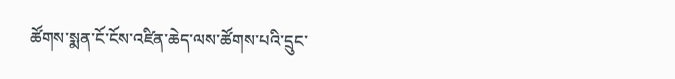ཚོགས་སྨན་ངོ་ངོས་འཛིན་ཆེད་ལས་ཚོགས་པའི་དྲུང་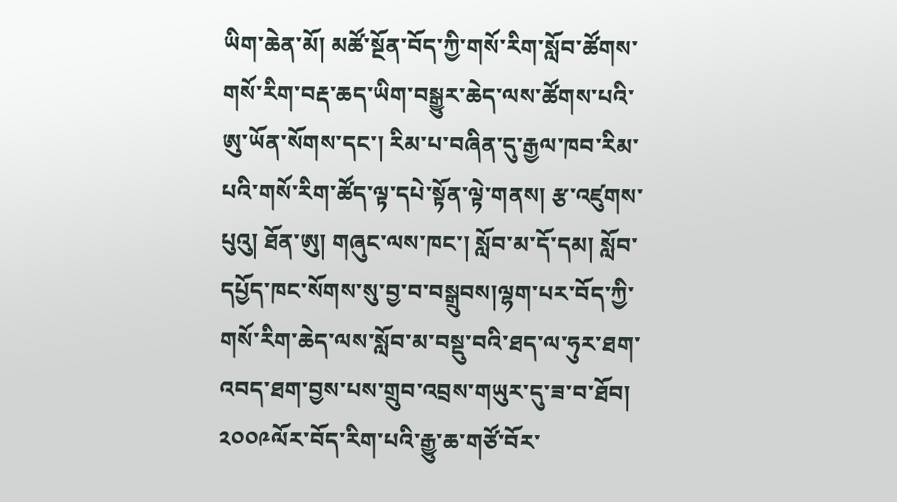ཡིག་ཆེན་མོ། མཚོ་སྔོན་བོད་ཀྱི་གསོ་རིག་སློབ་ཚོགས་གསོ་རིག་བརྡ་ཆད་ཡིག་བསྒྱུར་ཆེད་ལས་ཚོགས་པའི་ཨུ་ཡོན་སོགས་དང་། རིམ་པ་བཞིན་དུ་རྒྱལ་ཁབ་རིམ་པའི་གསོ་རིག་ཚོད་ལྟ་དཔེ་སྟོན་ལྟེ་གནས། རྩ་འཛུགས་པུའུ། ཐོན་ཨུ། གཞུང་ལས་ཁང་། སློབ་མ་དོ་དམ། སློབ་དཔྱོད་ཁང་སོགས་སུ་བྱ་བ་བསྒྲུབས།ལྷག་པར་བོད་ཀྱི་གསོ་རིག་ཆེད་ལས་སློབ་མ་བསྡུ་བའི་ཐད་ལ་ཧུར་ཐག་འབད་ཐག་བྱས་པས་གྲུབ་འབྲས་གཡུར་དུ་ཟ་བ་ཐོབ།
༢༠༠༩ལོར་བོད་རིག་པའི་རྒྱུ་ཆ་གཙོ་བོར་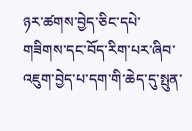ཉར་ཚགས་བྱེད་ཅིང་དཔེ་གཟིགས་དང་བོད་རིག་པར་ཞིབ་འཇུག་བྱེད་པ་དག་གི་ཆེད་དུ་སྤུན་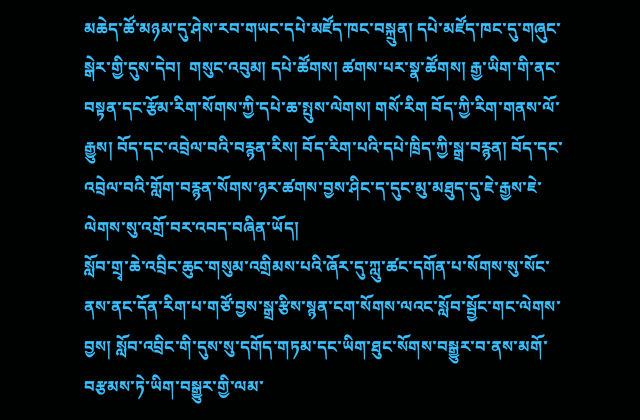མཆེད་ཚོ་མཉམ་དུ་ཤེས་རབ་གཡང་དཔེ་མཛོད་ཁང་བསྐྲུན། དཔེ་མཛོད་ཁང་དུ་གཞུང་སྒེར་གྱི་དུས་དེབ།  གསུང་འབུམ། དཔེ་ཚོགས། ཚགས་པར་སྣ་ཚོགས། རྒྱ་ཡིག་གི་ནང་བསྟན་དང་རྩོམ་རིག་སོགས་ཀྱི་དཔེ་ཆ་སྤུས་ལེགས། གསོ་རིག བོད་ཀྱི་རིག་གནས་ལོ་རྒྱུས། བོད་དང་འབྲེལ་བའི་བརྙན་རིས། བོད་རིག་པའི་དཔེ་ཁྲིད་ཀྱི་སྒྲ་བརྙན། བོད་དང་འབྲེལ་བའི་གློག་བརྙན་སོགས་ཉར་ཚགས་བྱས་ཤིང་ད་དུང་མུ་མཐུད་དུ་ཇེ་རྒྱས་ཇེ་ལེགས་སུ་འགྲོ་བར་འབད་བཞིན་ཡོད།
སློབ་གྲྭ་ཆེ་འབྲིང་ཆུང་གསུམ་འགྲིམས་པའི་ཞོར་དུ་ཀླུ་ཚང་དགོན་པ་སོགས་སུ་སོང་ནས་ནང་དོན་རིག་པ་གཙོ་བྱས་སྒྲ་རྩིས་སྙན་ངག་སོགས་ལའང་སློབ་སྦྱོང་གང་ལེགས་བྱས། སློབ་འབྲིང་གི་དུས་སུ་དགོད་གཏམ་དང་ཡིག་ཐུང་སོགས་བསྒྱུར་བ་ནས་མགོ་བརྩམས་ཏེ་ཡིག་བསྒྱུར་གྱི་ལམ་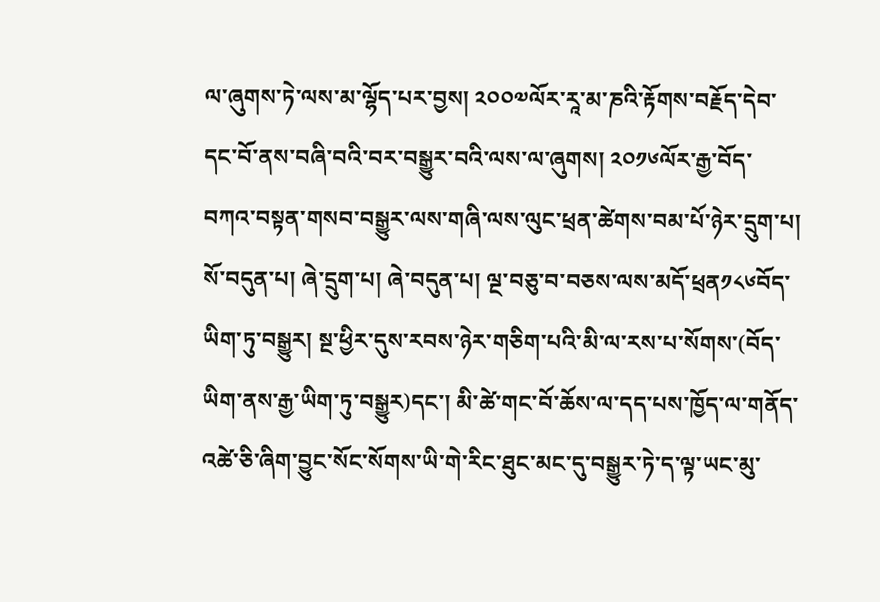ལ་ཞུགས་ཏེ་ལས་མ་ལྷོད་པར་བྱས། ༢༠༠༧ལོར་རཱ་མ་ཎའི་རྟོགས་བརྗོད་དེབ་དང་བོ་ནས་བཞི་བའི་བར་བསྒྱུར་བའི་ལས་ལ་ཞུགས། ༢༠༡༦ལོར་རྒྱ་བོད་བཀའ་བསྟན་གསབ་བསྒྱུར་ལས་གཞི་ལས་ལུང་ཕྲན་ཚེགས་བམ་པོ་ཉེར་དྲུག་པ། སོ་བདུན་པ། ཞེ་དྲུག་པ། ཞེ་བདུན་པ། ལྔ་བཅུ་བ་བཅས་ལས་མདོ་ཕྲན༡༨༦བོད་ཡིག་ཏུ་བསྒྱུར། སྔ་ཕྱིར་དུས་རབས་ཉེར་གཅིག་པའི་མི་ལ་རས་པ་སོགས་(བོད་ཡིག་ནས་རྒྱ་ཡིག་ཏུ་བསྒྱུར)དང་། མི་ཚེ་གང་བོ་ཆོས་ལ་དད་པས་ཁྱོད་ལ་གནོད་འཚེ་ཅི་ཞིག་བྱུང་སོང་སོགས་ཡི་གེ་རིང་ཐུང་མང་དུ་བསྒྱུར་ཏེ་ད་ལྟ་ཡང་མུ་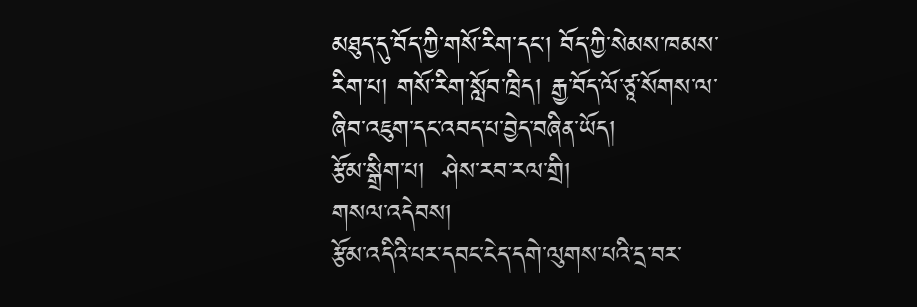མཐུད་དུ་བོད་ཀྱི་གསོ་རིག་དང་། བོད་ཀྱི་སེམས་ཁམས་རིག་པ། གསོ་རིག་སློབ་ཁྲིད། རྒྱ་བོད་ལོ་ཙཱ་སོགས་ལ་ཞིབ་འཇུག་དང་འབད་པ་བྱེད་བཞིན་ཡོད།
རྩོམ་སྒྲིག་པ།  ཤེས་རབ་རལ་གྲི།
གསལ་འདེབས།
རྩོམ་འདིའི་པར་དབང་ངེད་དགེ་ལུགས་པའི་དྲ་བར་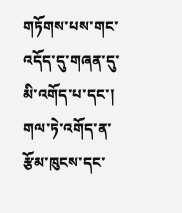གཏོགས་པས་གང་འདོད་དུ་གཞན་དུ་མི་འགོད་པ་དང་། གལ་ཏེ་འགོད་ན་རྩོམ་ཁུངས་དང་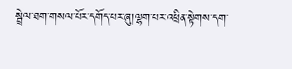སྦྲེལ་ཐག་གསལ་པོར་དགོད་པར་ཞུ།ལྷག་པར་འཕྲིན་སྟེགས་དག་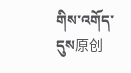གིས་འགོད་དུས原创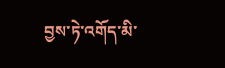བྱས་ཏེ་འགོད་མི་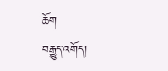ཆོག
བརྒྱུད་འགོད།